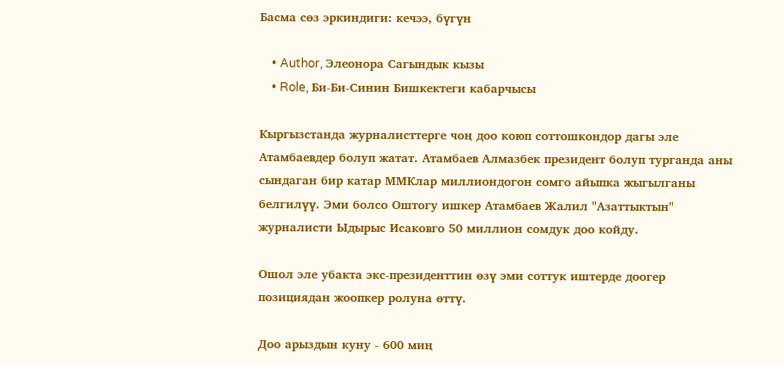Басма сөз эркиндиги: кечээ, бүгүн

    • Author, Элеонора Сагындык кызы
    • Role, Би-Би-Синин Бишкектеги кабарчысы

Кыргызстанда журналисттерге чоң доо коюп соттошкондор дагы эле Атамбаевдер болуп жатат. Атамбаев Алмазбек президент болуп турганда аны сындаган бир катар ММКлар миллиондогон сомго айыпка жыгылганы белгилүү. Эми болсо Оштогу ишкер Атамбаев Жалил "Азаттыктын" журналисти Ыдырыс Исаковго 50 миллион сомдук доо койду.

Ошол эле убакта экс-президенттин өзү эми соттук иштерде доогер позициядан жоопкер ролуна өттү.

Доо арыздын куну - 600 миң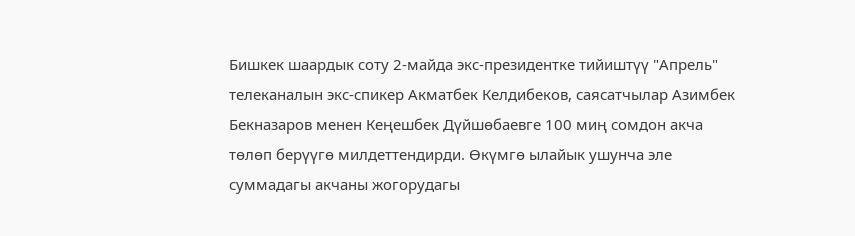Бишкек шаардык соту 2-майда экс-президентке тийиштүү "Апрель" телеканалын экс-спикер Акматбек Келдибеков, саясатчылар Азимбек Бекназаров менен Кеңешбек Дүйшөбаевге 100 миң сомдон акча төлөп берүүгө милдеттендирди. Өкүмгө ылайык ушунча эле суммадагы акчаны жогорудагы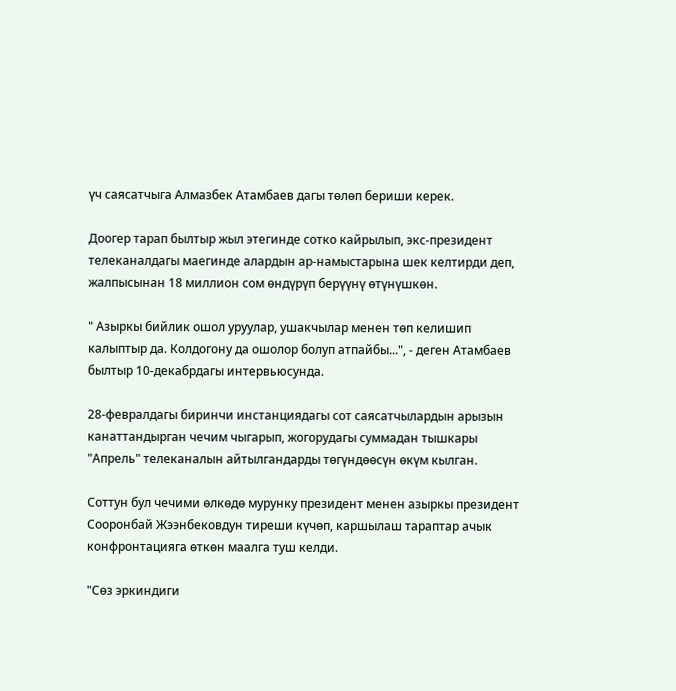үч саясатчыга Алмазбек Атамбаев дагы төлөп бериши керек.

Доогер тарап былтыр жыл этегинде сотко кайрылып, экс-президент телеканалдагы маегинде алардын ар-намыстарына шек келтирди деп, жалпысынан 18 миллион сом өндүрүп берүүнү өтүнүшкөн.

" Азыркы бийлик ошол уруулар, ушакчылар менен төп келишип калыптыр да. Колдогону да ошолор болуп атпайбы...", - деген Атамбаев былтыр 10-декабрдагы интервьюсунда.

28-февралдагы биринчи инстанциядагы сот саясатчылардын арызын канаттандырган чечим чыгарып, жогорудагы суммадан тышкары "Апрель" телеканалын айтылгандарды төгүндөөсүн өкүм кылган.

Соттун бул чечими өлкөдө мурунку президент менен азыркы президент Сооронбай Жээнбековдун тиреши күчөп, каршылаш тараптар ачык конфронтацияга өткөн маалга туш келди.

"Сөз эркиндиги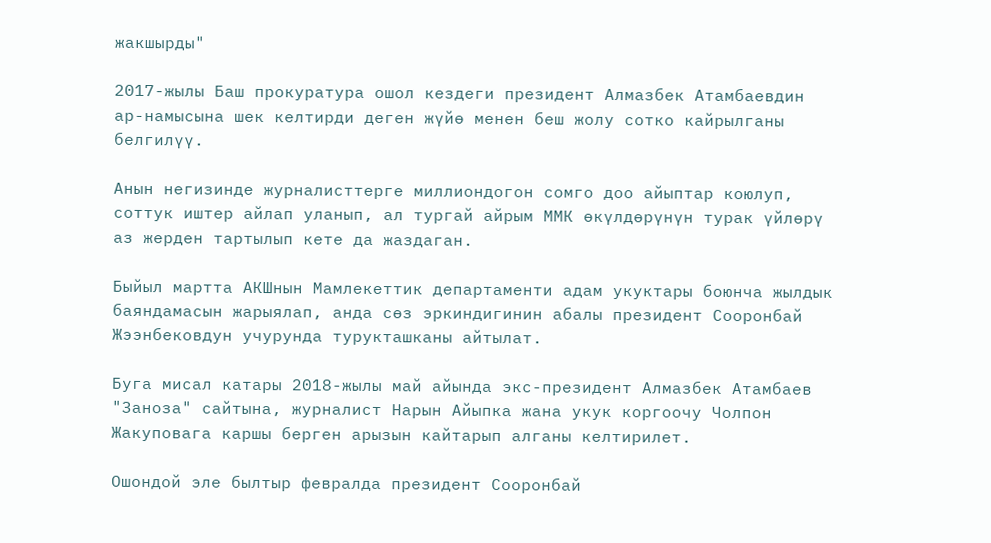жакшырды"

2017-жылы Баш прокуратура ошол кездеги президент Алмазбек Атамбаевдин ар-намысына шек келтирди деген жүйө менен беш жолу сотко кайрылганы белгилүү.

Анын негизинде журналисттерге миллиондогон сомго доо айыптар коюлуп, соттук иштер айлап уланып, ал тургай айрым ММК өкүлдөрүнүн турак үйлөрү аз жерден тартылып кете да жаздаган.

Быйыл мартта АКШнын Мамлекеттик департаменти адам укуктары боюнча жылдык баяндамасын жарыялап, анда сөз эркиндигинин абалы президент Сооронбай Жээнбековдун учурунда турукташканы айтылат.

Буга мисал катары 2018-жылы май айында экс-президент Алмазбек Атамбаев "Заноза" сайтына, журналист Нарын Айыпка жана укук коргоочу Чолпон Жакуповага каршы берген арызын кайтарып алганы келтирилет.

Ошондой эле былтыр февралда президент Сооронбай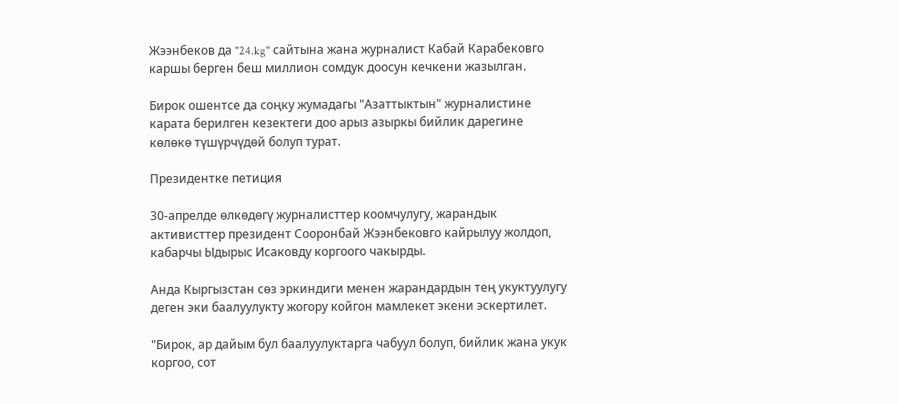Жээнбеков да "24.kg" сайтына жана журналист Кабай Карабековго каршы берген беш миллион сомдук доосун кечкени жазылган.

Бирок ошентсе да соңку жумадагы "Азаттыктын" журналистине карата берилген кезектеги доо арыз азыркы бийлик дарегине көлөкө түшүрчүдөй болуп турат.

Президентке петиция

30-апрелде өлкөдөгү журналисттер коомчулугу, жарандык активисттер президент Сооронбай Жээнбековго кайрылуу жолдоп, кабарчы Ыдырыс Исаковду коргоого чакырды.

Анда Кыргызстан сөз эркиндиги менен жарандардын тең укуктуулугу деген эки баалуулукту жогору койгон мамлекет экени эскертилет.

"Бирок, ар дайым бул баалуулуктарга чабуул болуп, бийлик жана укук коргоо, сот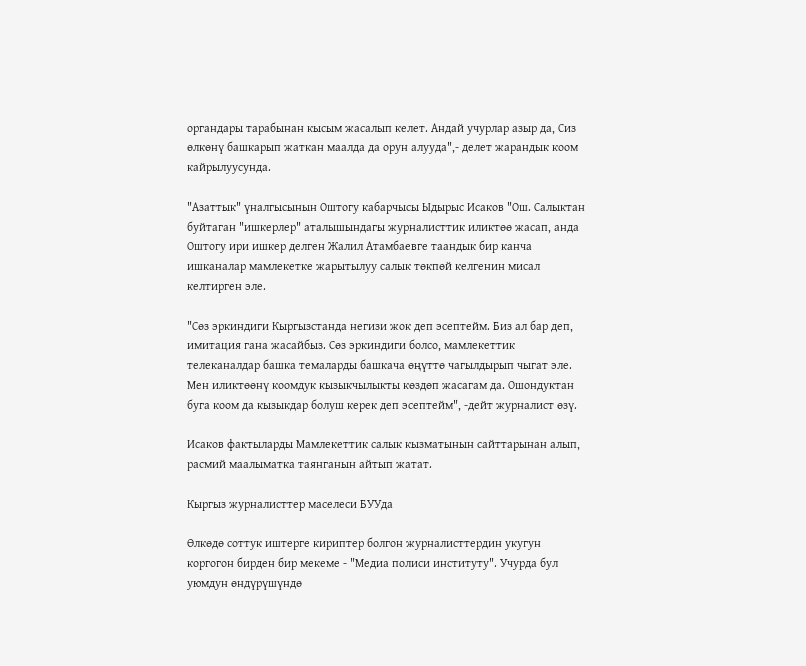органдары тарабынан кысым жасалып келет. Андай учурлар азыр да, Сиз өлкөнү башкарып жаткан маалда да орун алууда",- делет жарандык коом кайрылуусунда.

"Азаттык" үналгысынын Оштогу кабарчысы Ыдырыс Исаков "Ош. Салыктан буйтаган "ишкерлер" аталышындагы журналисттик иликтөө жасап, анда Оштогу ири ишкер делген Жалил Атамбаевге таандык бир канча ишканалар мамлекетке жарытылуу салык төкпөй келгенин мисал келтирген эле.

"Сөз эркиндиги Кыргызстанда негизи жок деп эсептейм. Биз ал бар деп, имитация гана жасайбыз. Сөз эркиндиги болсо, мамлекеттик телеканалдар башка темаларды башкача өңүттө чагылдырып чыгат эле. Мен иликтөөнү коомдук кызыкчылыкты көздөп жасагам да. Ошондуктан буга коом да кызыкдар болуш керек деп эсептейм", -дейт журналист өзү.

Исаков фактыларды Мамлекеттик салык кызматынын сайттарынан алып, расмий маалыматка таянганын айтып жатат.

Кыргыз журналисттер маселеси БУУда

Өлкөдө соттук иштерге кириптер болгон журналисттердин укугун коргогон бирден бир мекеме - "Медиа полиси институту". Учурда бул уюмдун өндүрүшүндө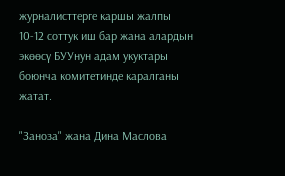журналисттерге каршы жалпы 10-12 соттук иш бар жана алардын экөөсү БУУнун адам укуктары боюнча комитетинде каралганы жатат.

"Заноза" жана Дина Маслова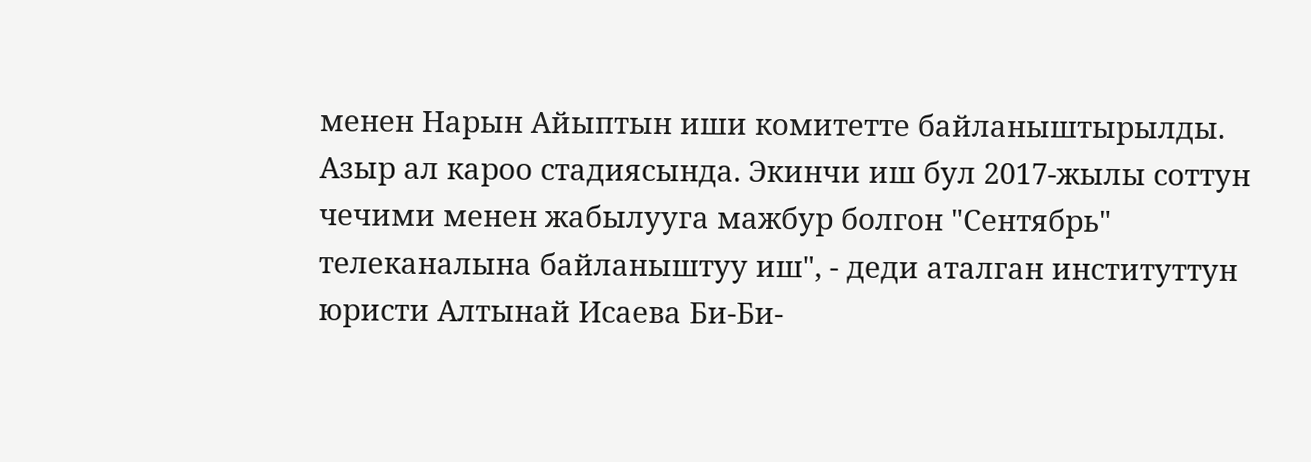менен Нарын Айыптын иши комитетте байланыштырылды. Азыр ал кароо стадиясында. Экинчи иш бул 2017-жылы соттун чечими менен жабылууга мажбур болгон "Сентябрь" телеканалына байланыштуу иш", - деди аталган институттун юристи Алтынай Исаева Би-Би-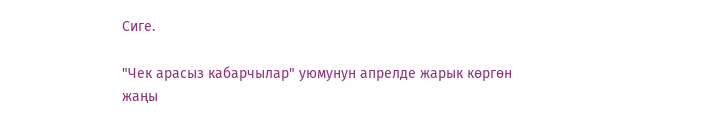Сиге.

"Чек арасыз кабарчылар" уюмунун апрелде жарык көргөн жаңы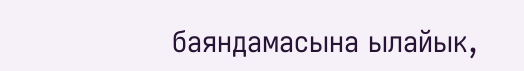баяндамасына ылайык,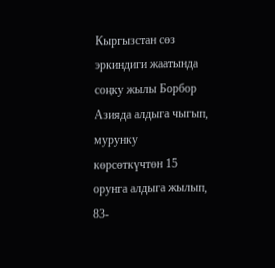Кыргызстан сөз эркиндиги жаатында соңку жылы Борбор Азияда алдыга чыгып, мурунку көрсөткүчтөн 15 орунга алдыга жылып, 83-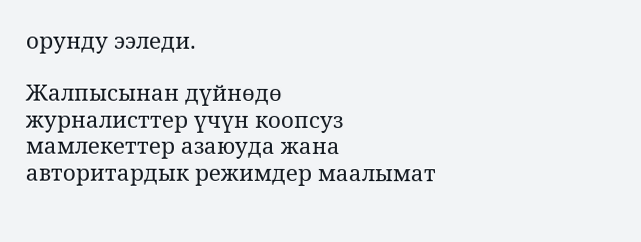орунду ээледи.

Жалпысынан дүйнөдө журналисттер үчүн коопсуз мамлекеттер азаюуда жана авторитардык режимдер маалымат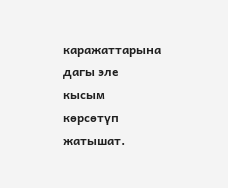каражаттарына дагы эле кысым көрсөтүп жатышат.